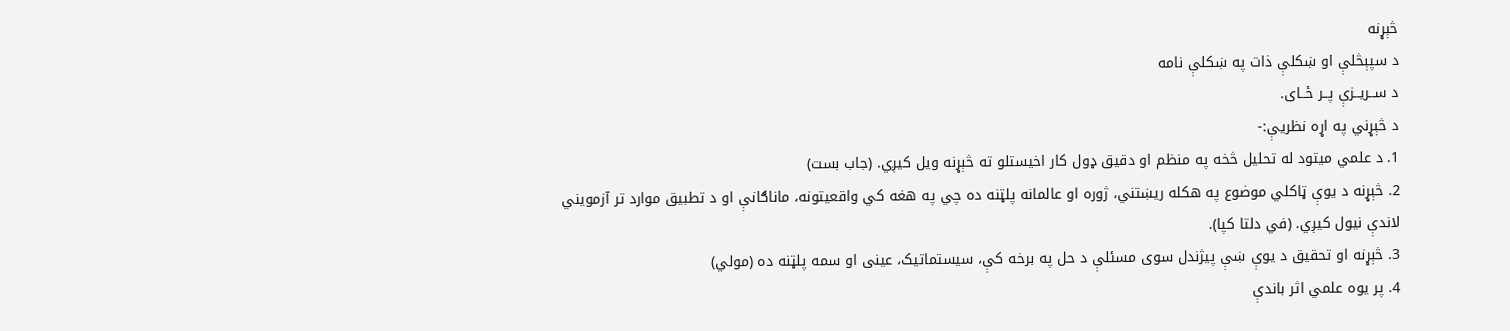څېړنه
د سپېڅلې او ښکلې ذات په ښکلې نامه
د ســريــزې پــر ځــاى.
د څېړني په اړه نظريې:-
1. د علمي ميتود له تحليل څخه په منظم او دقيق ډول کار اخيستلو ته څېړنه ويل کيږي. (جاب بست)
2. څېړنه د يوې ټاکلي موضوع په هکله ريښتني، ژوره او عالمانه پلټنه ده چي په هغه کي واقعيتونه، ماناګانې او د تطبيق موارد تر آزمويني لاندې نيول کيږي. (في دلتا کپا).
3. څېړنه او تحقيق د يوې ښې پيژندل سوى مسئلې د حل په برخه کې، سيستماتيک، عينى او سمه پلټنه ده (مولي)
4. پر يوه علمي اثر باندې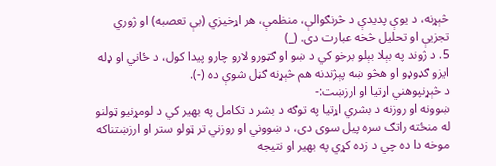څېړنه، د يوې پديدې د څرنګوالې، منظمې، هر اړخيزي (بې تعصبه) او ژوري تجزيې او تحليل څخه عبارت دى. (_)
5. د ژوند په بېلا بېلو برخو کي د ښو او ګټورو لارو چارو پيدا کول، د ځاني او ډله ايزو ګډوډو او هڅو ښه پېژندنه هم څېړنه ګڼل شوې ده (-).
د څېړنپوهني اړتيا او ارزښت:-
ښوونه او روزنه د بشري اړتيا په توګه د بشر د تکامل په بهير کي د لومړنيو ټولنو له منځته راتګ سره پيل سوى دى، د ښووني او روزني تر ټولو ستر او ارزښتناکه موخه دا ده چي د زده کړي په بهير او نتيجه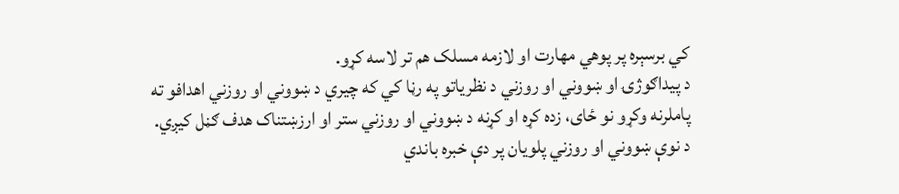کي برسېره پر پوهي مهارت او لازمه مسلک هم تر لاسه کړو.
د پيداګوژۍ او ښووني او روزني د نظرياتو په رڼا کي که چيري د ښووني او روزني اهدافو ته پاملرنه وکړو نو ځاى، زده کړه او کړنه د ښووني او روزني ستر او ارزښتناک هدف ګڼل کيږي.
د نوې ښووني او روزني پلويان پر دې خبره باندي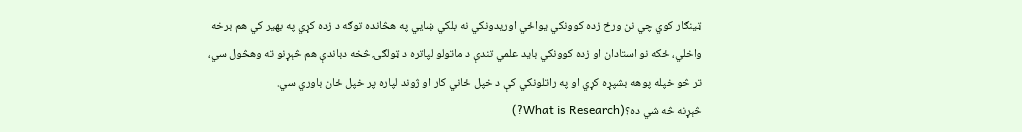ټينګار کوي چي نن ورځ زده کوونکي يواځي اوريدونکي نه بلکي ښايي په هڅانده توګه د زده کړي په بهير کي هم برخه واخلي، ځکه نو استادان او زده کوونکي بايد علمي تندې د ماتولو لپاتره د ټولګۍ څخه دباندې هم څېړنو ته وهڅول سي، تر څو خپله پوهه بشپړه کړي او په راتلونکي کې د خپل ځاني کار او ژوند لپاره پر خپل ځان باوري سي.
څېړنه څه شي ده؟(What is Research?)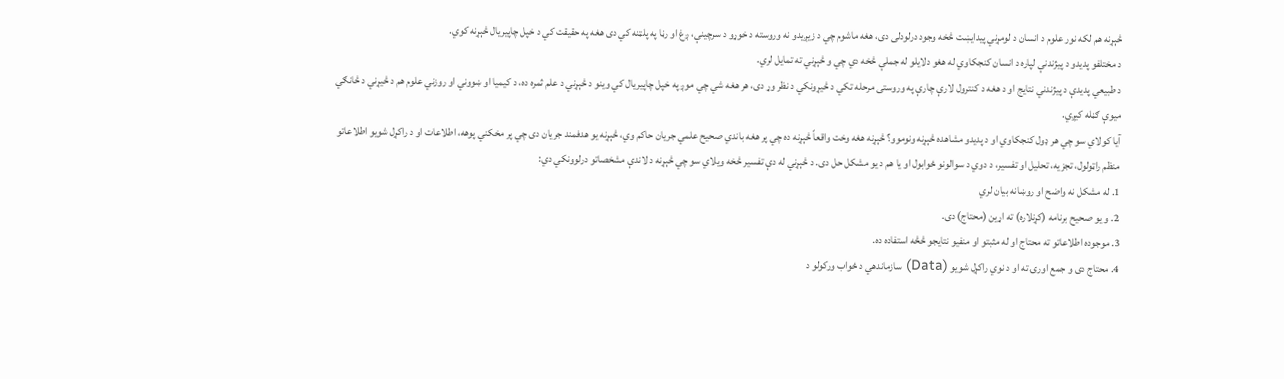څېړنه هم لکه نور علوم د انسان د لومړني پيدايښت څخه وجود درلودلى دى، هغه ماشوم چي د زيږيدو نه وروسته د خوړو د سرچينې، ږغ او رڼا په پلټنه کي دى هغه په حقيقت کي د خپل چاپيريال څېړنه کوي.
د مختلفو پديدو د پيژندنې لپاره د انسان کنجکاوي له هغو دلايلو له جملې څخه دي چي و څېړني ته تمايل لري.
د طبيعي پديدې د پيژندني نتايج او د هغه د کنترول لارې چارې په وروستى مرحله تکي د څيړونکي د نظر وړ دى، هر هغه شي چي موږ په خپل چاپيريال کي وينو د څېړني د علم ثمره ده، د کيميا او ښووني او روزني علوم هم د څيړني د څانګي ميوې ګڼله کيږي.
آيا کولاي سو چي هر ډول کنجکاوي او د پديدو مشاهده څېړنه ونوموو؟ څېړنه هغه وخت واقعاً څېړنه ده چي پر هغه باندي صحيح علمي جريان حاکم وي، څېړنه يو هدفمند جريان دى چي پر مخکني پوهه، اطلاعات او د راکړل شويو اطلاعاتو منظم راټولول، تجزيه، تحليل او تفسير، د دوي د سوالونو ځوابول او يا هم د يو مشکل حل دى. د څېړني له دې تفسير څخه ويلاي سو چي څېړنه د لاندې مشخصاتو درلوونکي دي:
1. له مشکل نه واضح او روښانه بيان لري
2. و يو صحيح برنامه (کړنلاره) ته اړين (محتاج) دى.
3. موجوده اطلاعاتو ته محتاج او له مثبتو او منفيو نتايجو څڅه استفاده ده.
4. محتاج دى و جمع اورۍ ته او د نوي راکړل شويو (Data) سازماندهي د ځواب ورکولو د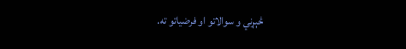څېړني و سوالاتو او فرضياتو ته.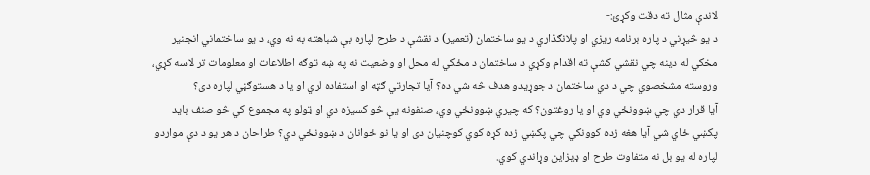لاندې مثال ته دقت وکړئ:-
د يو څيړني د پاره برنامه ريزي او پلانګذاري د يو ساختمان (تعمير) د نقشې د طرح لپاره بې شباهته به نه وي، د يو ساختماني انجنير مخکي له دينه چي نقشي کشې ته اقدام وکړي د ساختمان د مځکي له محل او وضعيت نه په ښه توګه اطلاعات او معلومات تر لاسه کړي، وروسته مشخصوي چي د دي ساختمان د جوړيدو هدف څه شي ده؟ آيا تجارتي ګټه او استفاده لري او يا د هستوګڼي لپاره دى؟
آيا قرار دي چي ښوونځي وي او يا روغتون؟ که چيري ښوونځي وي، صنفونه يې څو کسيزه دي او ټولو په مجموع کي څو صنف بايد پکښي ځاي شي آيا هغه زده کوونکي چي پکښي زده کړه کوي کوچنيان دى او يا نو ځوانان د ښوونځي دي؟ طراحان د هر يو د دې مواردو لپاره له يو بل نه متفاوت طرح او ډيزاين وړاندي کوي.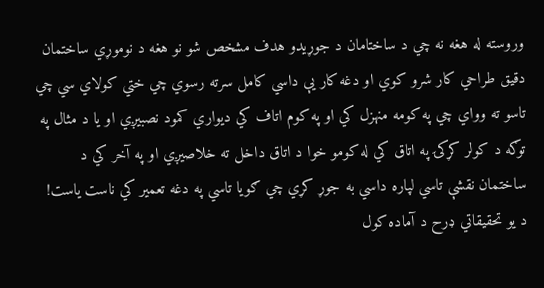وروسته له هغه نه چي د ساختامان د جوړيدو هدف مشخص شو نو هغه د نوموړي ساختمان دقيق طراحي کار شرو کوي او دغه کار يې داسي کامل سرته رسوي چي ختي کولاي سي چي تاسو ته وواي چي په کومه منهزل کي او په کوم اتاف کي ديواري کمود نصبيږي او يا د مثال په توګه د کولر کړکۍ په اتاق کي له کومو خوا د اتاق داخل ته خلاصيږي او په آخر کي د ساختمان نقشې تاسي لپاره داسي به جوړ کړي چي ګويا تاسي په دغه تعمير کي ناست ياست!
د يو تحقيقاتي ډرح د آماده کول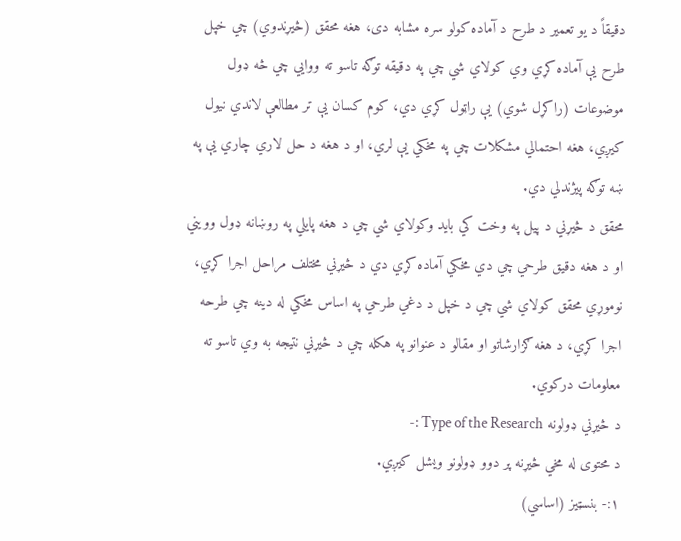دقيقاً د يو تعمير د طرح د آماده کولو سره مشابه دى، هغه محقق (څيړندوي) چي خپل طرح يې آماده کړي وي کولاي شي چي په دقيقه توګه تاسو ته ووايي چي څه ډول موضوعات (راکړل شوي) يې راټول کړي دي، کوم کسان يې تر مطالعې لاندي نيول کيږي، هغه احتمالي مشکلات چي په مخکي يې لري، او د هغه د حل لاري چاري يې په ښه توګه پيژندلي دي.
محقق د څيړني د پيل په وخت کي بايد وکولاي شي چي د هغه پايلي په روښانه ډول وويني او د هغه دقيق طرحي چي دي مخکي آماده کړي دي د څيړني مختلف مراحل اجرا کړي، نوموړي محقق کولاي شي چي د خپل د دغي طرحي په اساس مخکي له دينه چي طرحه اجرا کړي، د هغه ګزارشاتو او مقالو د عنوانو په هکله چي د څيړني نتيجه به وي تاسو ته معلومات درکوي.
د څيړني ډولونه Type of the Research :-
د محتوى له مخي څيړنه پر دوو ډولونو ويشل کيږي.
١:- بنسټيز (اساسي)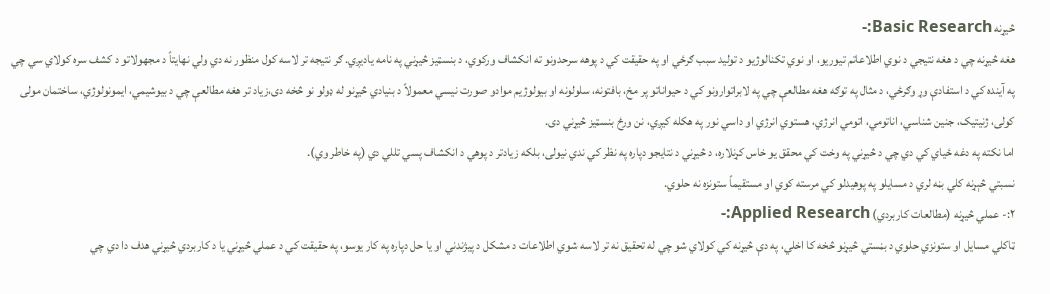څيړنه Basic Research:-
هغه څيړنه چي د هغه نتيجي د نوي اطلاعاتم تيوريو، او نوي تکنالوژيو د توليد سبب ګرځي او په حقيقت کي د پوهه سرحدونو ته انکشاف ورکوي، د بنسټيز څيړني په نامه ياديږي. ګر نتيجه تر لاسه کول منظور نه دي ولي نهايتاً د مجهولاتو د کشف سره کولاي سي چي په آينده کي د استفادې وړ وګرځي، د مثال په توګه هغه مطالعې چي په لابراتوارونو کي د حيواناتو پر مخ، بافتونه، سلولونه او بيولوژيم موادو صورت نيسي معمولاً د بنيادي څيړنو له ډولو نو څخه دى،زياد تر هغه مطالعې چي د بيوشيمي، ايمونولوژي، ساختمان مولى کولى، ژنيتيک، جنين شناسي، اناتومي، اتومي انرژي، هستوي انرژي او داسي نور په هکله کيږي، نن ورځ بنسټيز څيړني دى.
اما نکته په دغه ځياي کي دي چي د څيړني په وخت کي محقق يو خاس کړنلاره، د څيړني د نتايجو دپاره په نظر کي ندي نيولى، بلکه زيادتر د پوهي د انکشاف پسي تللي دي (په خاطر وي).
نسبتي څېړنه کلي بڼه لري د مسايلو په پوهيدلو کي مرسته کوي او مستقيماً ستونزه نه حلوي.
٢:- عملي څيړنه (مطالعات کاربردي) Applied Research:-
ټاکلي مسايل او ستونزي حلوي د بڼستي څيړنو څخه کا اخلي، په دې څيړنه کي کولاي شو چي له تحقيق نه تر لاسه شوي اطلاعات د مشکل د پيژندني او يا حل دپاره په کار يوسو، په حقيقت کي د عملي څيړني يا د کاربردي څيړني هدف دا دي چي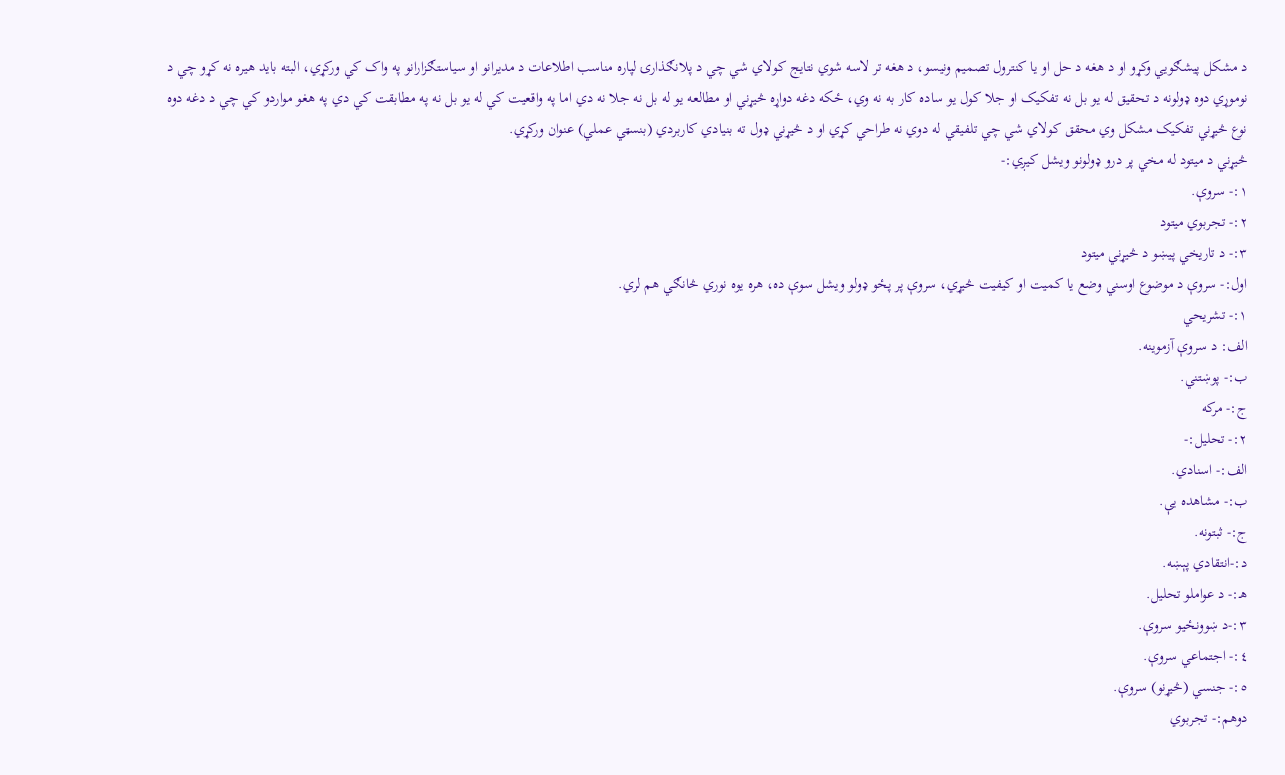د مشکل پيشګويي وکړو او د هغه د حل او يا کنترول تصميم ونيسو، د هغه تر لاسه شوي نتايج کولاي شي چي د پلانګذارۍ لپاره مناسب اطلاعات د مديرانو او سياستګزارانو په واک کي ورکړي، البته بايد هيره نه کړو چي د نوموړي دوه ډولونه د تحقيق له يو بل نه تفکيک او جلا کول يو ساده کار به نه وي، ځکه دغه دواړه څيړني او مطالعه يو له بل نه جلا نه دي اما په واقعيت کي له يو بل نه په مطابقت کي دي په هغو مواردو کي چي د دغه دوه نوع څيړني تفکيک مشکل وي محقق کولاي شي چي تلفيقي له دوي نه طراحي کړي او د څيړني ډول ته بنيادي کاربردي (بنسټي عملي) عنوان ورکړي.
څيړني د ميتود له مخي پر درو ډولونو ويشل کيږي:-
١:- سروې.
٢:- تجربوي ميتود
٣:- د تاريخي پيښو د څيړني ميتود
اول:- سروې د موضوع اوسني وضع يا کميت او کيفيت څيړي، سروې پر پځو ډولو ويشل سوې ده، هره يوه نوري څانګي هم لري.
١:- تشريحي
الف: د سروې آزموينه.
ب:- پوښتني.
ج:- مرکه
٢:- تحليل:-
الف:- اسنادي.
ب:- مشاهده يې.
ج:- ثبتونه.
د:-انتقادي پېښه.
هـ:- د عواملو تحليل.
٣:-د ښوونځيو سروې.
٤:- اجتماعي سروې.
٥:- جنسي (څيړنو) سروې.
دوهم:- تجربوي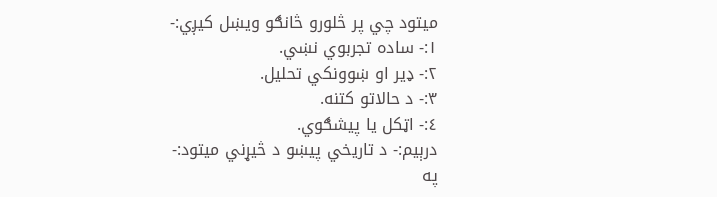ميتود چي پر څلورو څانګو ويښل کيږي:-
١:- ساده تجربوي نښي.
٢:- ډير او ښوونکي تحليل.
٣:- د حالاتو کتنه.
٤:- اټکل يا پيشګوي.
درېيم:- د تاريخي پيښو د څيړني ميتود:-
په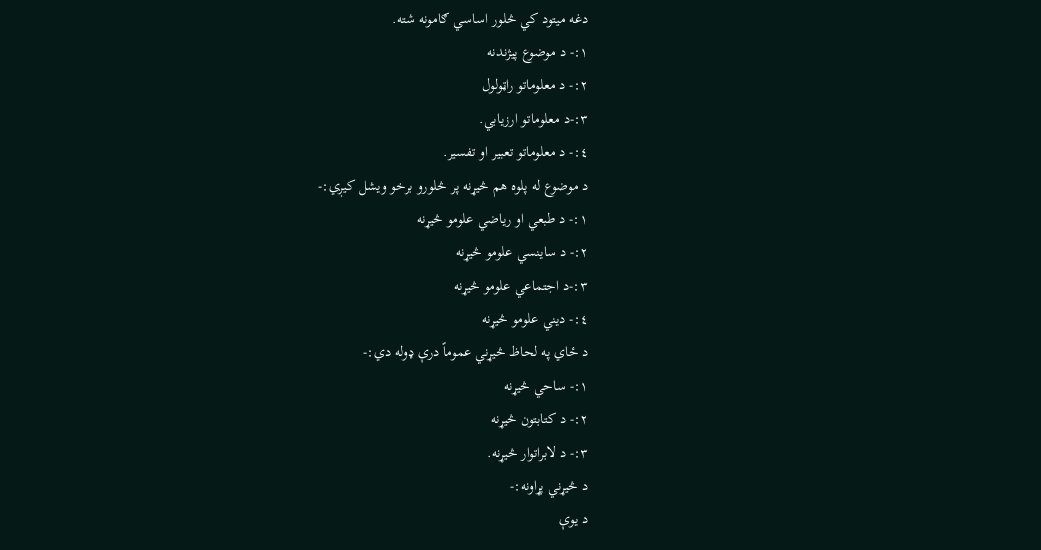دغه ميتود کي څلور اساسي ګامونه شته.
١:- د موضوع پيژندنه
٢:- د معلوماتو راټولول
٣:-د معلوماتو ارزيابي.
٤:- د معلوماتو تعبير او تفسير.
د موضوع له پلوه هم څيړنه پر څلورو برخو ويشل کيږي:-
١:- د طبعي او رياضي علومو څيړنه
٢:- د ساينسي علومو څيړنه
٣:-د اجتماعي علومو څيړنه
٤:- ديني علومو څيړنه
د ځاي په لحاظ څيړني عموماً درې ډوله دي:-
١:- ساحي څيړنه
٢:- د کتابتون څيړنه
٣:- د لابراتوار څيړنه.
د څيړني پړاونه:-
د يوې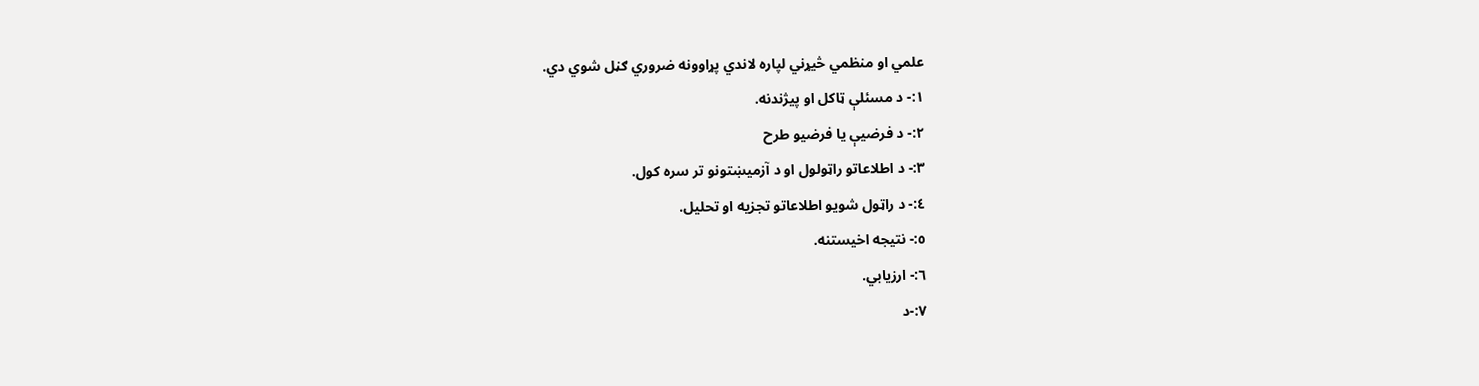علمي او منظمي څيړني لپاره لاندي پړاوونه ضروري ګڼل شوي دي.
١:- د مسئلې ټاکل او پيژندنه.
٢:- د فرضيې يا فرضيو طرح
٣:- د اطلاعاتو راټولول او د آزميښتونو تر سره کول.
٤:- د راټول شويو اطلاعاتو تجزيه او تحليل.
٥:- نتيجه اخيستنه.
٦:- ارزيابي.
٧:-د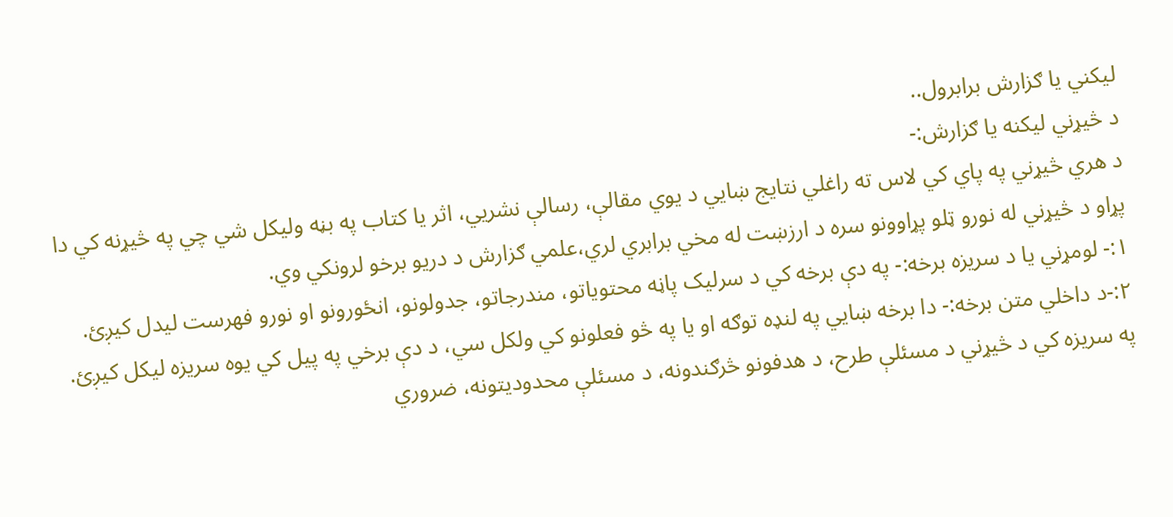ليکني يا ګزارش برابرول..
د څيړني ليکنه يا ګزارش:-
د هري څيړني په پاي کي لاس ته راغلي نتايج ښايي د يوي مقالې، رسالې نشريي، اثر يا کتاب په بڼه وليکل شي چي په څيړنه کي دا پړاو د څيړني له نورو ټلو پړاوونو سره د ارزښت له مخي برابري لري،علمي ګزارش د دريو برخو لرونکي وي.
١:- لومړني يا د سريزه برخه:- په دې برخه کي د سرليک پاڼه محتوياتو، مندرجاتو، جدولونو، انځورونو او نورو فهرست ليدل کيږئ.
٢:-د داخلي متن برخه:- دا برخه ښايي په لنډه توګه او يا په څو فعلونو کي ولکل سي، د دې برخي په پيل کي يوه سريزه ليکل کيږئ. په سريزه کي د څيړني د مسئلې طرح، د هدفونو څرګندونه، د مسئلې محدوديتونه، ضروري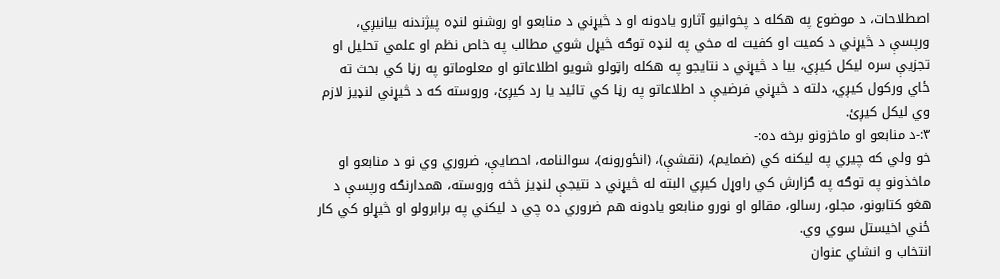اصطلاحات، د موضوع په هکله د پخوانيو آثارو يادونه او د څيړني د منابعو او روشنو لنډه پيژندنه بيانيږي، ورپسې د څيړني د کميت او کفيت له مخي په لنډه توګه څيړل شوي مطالب په خاص نظم او علمي تحليل او تجزيې سره ليکل کيږي، بيا د څيړني د نتايجو په هکله راټولو شويو اطلاعاتو او معلوماتو په رڼا کي بحث ته ځاي ورکول کيږي، دلته د څيړني فرضيې د اطلاعاتو په رڼا کي تائيد يا رد کيږئ، وروسته که د څيړني لنډيز لازم وي ليکل کيږئ.
٣:-د منابعو او ماخزونو برخه ده:-
خو ولي که چيري په ليکنه کي (ضمايم)، (نقشې)، (انځورونه)، سوالنامه، احصايې، ضروري وي نو د منابعو او ماخذونو په توګه په ګزارش کي راوړل کيږي البته له څيړني د نتيجې لنډيز څخه وروسته، همدارنګه ورپسې د هغو کتابونو، مجلو، رسالو، مقالو او نورو منابعو يادونه هم ضروري ده چي د ليکني په برابرولو او څيړلو کي کار ځني اخيستل سوي وي.
انتخاب و انشاي عنوان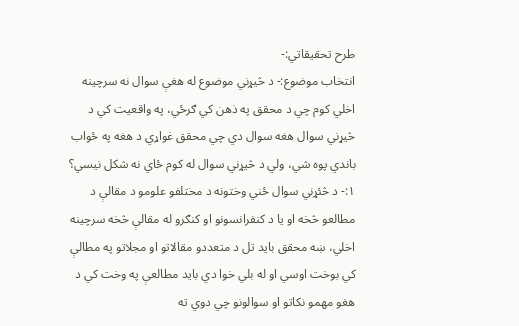طرح تحقيقاتي:-
انتخاب موضوع:- د څيړني موضوع له هغې سوال نه سرچينه اخلي کوم چي د محقق په ذهن کي ګرځي، په واقعيت کي د څيړني سوال هغه سوال دي چي محقق غواړي د هغه په ځواب باندي پوه شي، ولي د څيړني سوال له کوم ځاي نه شکل نيسي؟
١:- د څئړني سوال ځني وختونه د مختلفو علومو د مقالې د مطالعو څخه او يا د کنفرانسونو او کنګرو له مقالې څخه سرچينه اخلي، ښه محقق بايد تل د متعددو مقالاتو او مجلاتو په مطالې کي بوخت اوسي او له بلي خوا دي بايد مطالعې په وخت کي د هغو مهمو نکاتو او سوالونو چي دوي ته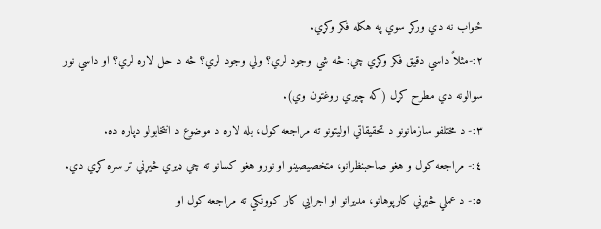ځواب نه دي ورکړ سوي په هکله فکر وکړي.
٢:-مثلاً داسي دقيق فکر وکړي چي: څه شي وجود لري؟ ولي وجود لري؟ څه د حل لاره لري؟ او داسي نور سوالونه دي مطرح کړل (که چيري روغتون وي).
٣:- د مختلفو سازمانونو د تحقيقاتي اوليتونو ته مراجعه کول، بله لاره د موضوع د انتخابولو دپاره ده.
٤:- مراجعه کول و هغو صاحبنظرانو، متخصيصينو او نورو هغو کسانو ته چي ډيري څيړني تر سره کړي دي.
٥:- د عملي څيړني کارپوهانو، مديرانو او اجرايي کار کوونکي ته مراجعه کول او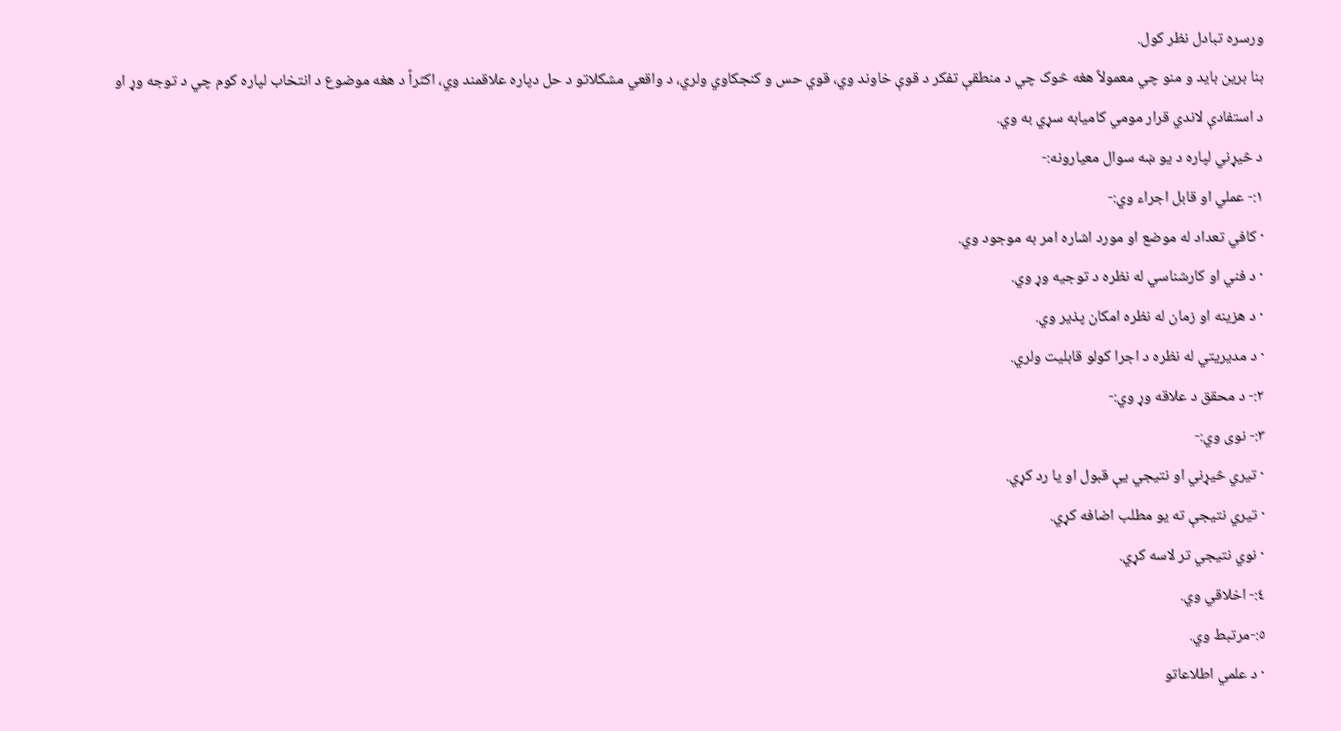ورسره تبادل نظر کول.
بنا برين بايد و منو چي معمولاً هغه څوک چي د منطقې تفکر د قوې خاوند وي، قوي حس و کنجکاوي ولري، د واقعي مشکلاتو د حل دپاره علاقمند وي، اکثراً د هغه موضوع د انتخاب لپاره کوم چي د توجه وړ او د استفادې لاندي قرار مومي کاميابه سړي به وي.
د څيړني لپاره د يو ښه سوال معيارونه:-
١:- عملي او قابل اجراء وي:-
· کافي تعداد له موضع او مورد اشاره امر به موجود وي.
· د فني او کارشناسي له نظره د توجيه وړ وي.
· د هزينه او زمان له نظره امکان پذير وي.
· د مديريتي له نظره د اجرا کولو قابليت ولري.
٢:- د محقق د علاقه وړ وي:-
٣:- نوى وي:-
· تيري څيړني او نتيجي يې قبول او يا رد کړي.
· تيري نتيجې ته يو مطلب اضافه کړي.
· نوي نتيجي تر لاسه کړي.
٤:- اخلاقي وي.
٥:-مرتبط وي.
· د علمي اطلاعاتو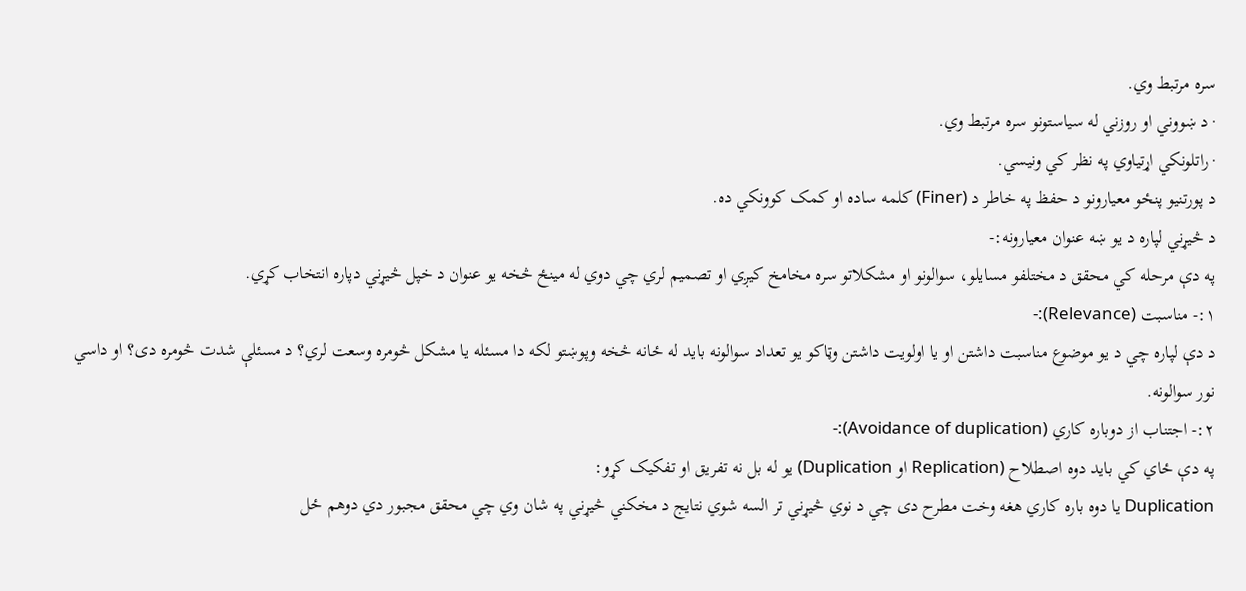سره مرتبط وي.
· د ښووني او روزني له سياستونو سره مرتبط وي.
· راتلونکي اړتياوي په نظر کي ونيسي.
د پورتنيو پنځو معيارونو د حفظ په خاطر د (Finer) کلمه ساده او کمک کوونکي ده.
د څيړني لپاره د يو ښه عنوان معيارونه:-
په دې مرحله کي محقق د مختلفو مسايلو، سوالونو او مشکلاتو سره مخامخ کيږي او تصميم لري چي دوي له مينځ څخه يو عنوان د خپل څيړني دپاره انتخاب کړي.
١:- مناسبت (Relevance):-
د دې لپاره چي د يو موضوع مناسبت داشتن او يا اولويت داشتن وټاکو يو تعداد سوالونه بايد له ځانه څخه وپوښتو لکه دا مسئله يا مشکل څومره وسعت لري؟ د مسئلې شدت څومره دى؟ او داسي نور سوالونه.
٢:- اجتناب از دوباره کاري (Avoidance of duplication):-
په دې ځاي کي بايد دوه اصطلاح (Replication او Duplication) يو له بل نه تفريق او تفکيک کړو:
Duplication يا دوه باره کاري هغه وخت مطرح دى چي د نوي څيړني تر السه شوي نتايج د مخکني څيړني په شان وي چي محقق مجبور دي دوهم ځل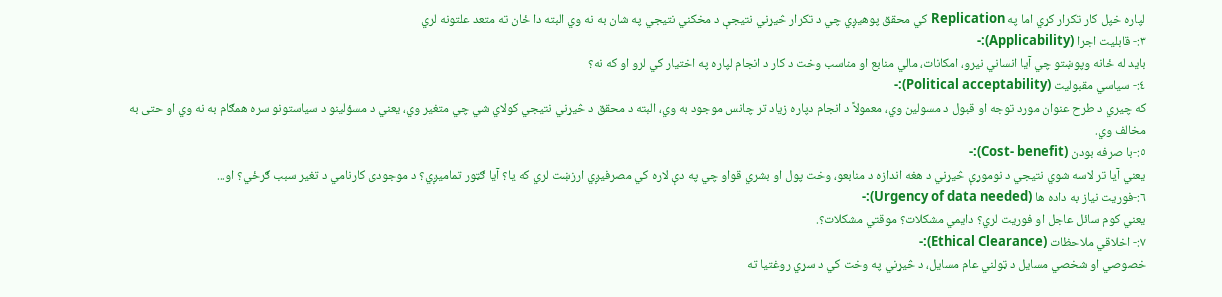لپاره خپل کار تکرار کړي اما په Replication کي محقق پوهيږي چي د تکرار څيړني نتيجې د مخکني نتيجي په شان به نه وي البته دا ځان ته متعد علتونه لري
٣:- قابليت اجرا (Applicability):-
بايد له ځانه وپوښتو چي آيا انساني نيرو، امکانات، مالي منابع او مناسب وخت د کار د انجام لپاره په اختيار کي لرو او که نه؟
٤:- سياسي مقبوليت (Political acceptability):-
که چيري د طرح عنوان مورد توجه او قبول د مسولين وي، معمولاً د انجام دپاره زياد تر چانس موجود به وي، البته د محقق د څيړني نتيجي کولاي شي چي متغير وي، يعني د مسؤلينو د سياستونو سره همګام به نه وي او حتى به مخالف وي.
٥:-با صرفه بودن (Cost- benefit):-
يعني آيا تر لاسه شوي نتيجي د نوموړې څيړني د هغه اندازه د منابعو، وخت پول او بشري قواو چي په دې لاره کي مصرفيږي ارزښت لري که يا؟ آيا ګټور تماميږي؟ د موجودى کارنامي د تغير سبب ګرځي؟ او...
٦:-فوريت نياز به داده ها (Urgency of data needed):-
يعني کوم سائل عاجل او فوريت لري؟ دايمي مشکلات؟ موقتي مشکلات؟.
٧:- اخلاقي ملاحظات (Ethical Clearance):-
خصوصي او شخصي مسايل د ټولني عام مسايل، د څيړني په وخت کي د سړي روغتيا ته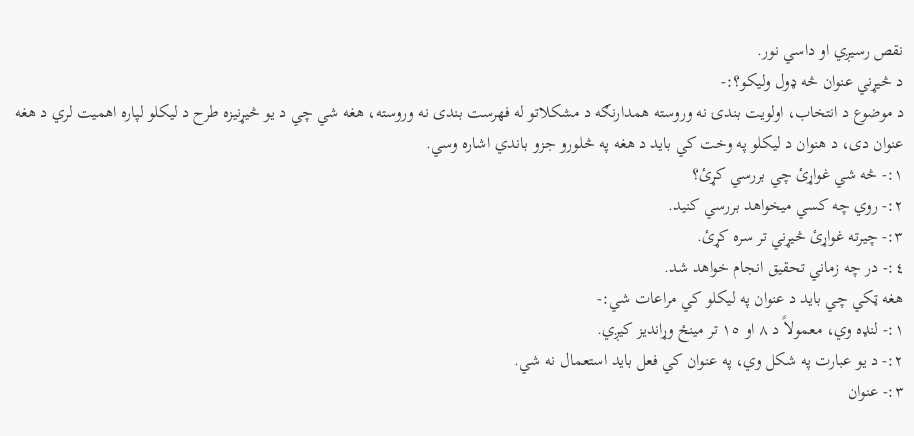نقص رسيږي او داسي نور.
د څيړني عنوان څه ډول وليکو؟:-
د موضوع د انتخاب، اولويت بندۍ نه وروسته همدارنګه د مشکلاتو له فهرست بندى نه وروسته، هغه شي چي د يو څيړنيزه طرح د ليکلو لپاره اهميت لري د هغه عنوان دى، د هنوان د ليکلو په وخت کي بايد د هغه په څلورو جزو باندي اشاره وسي.
١:- څه شي غواړئ چي بررسي کړئ؟
٢:- روي چه کسي ميخواهد بررسي کنيد.
٣:- چيرته غواړئ څيړني تر سره کړئ.
٤:- در چه زماني تحقيق انجام خواهد شد.
هغه ټکي چي بايد د عنوان په ليکلو کي مراعات شي:-
١:- لنډه وي، معمولاً د ٨ او ١٥ تر مينځ وړانديز کيږي.
٢:- د يو عبارت په شکل وي، په عنوان کي فعل بايد استعمال نه شي.
٣:- عنوان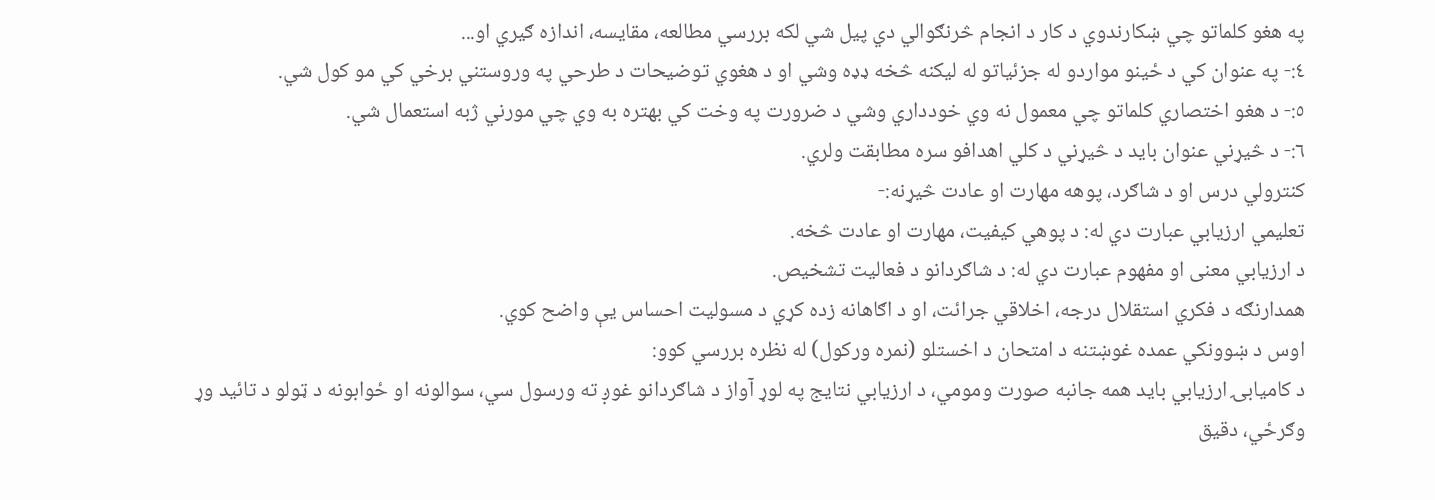په هغو کلماتو چي ښکارندوي د کار د انجام څرنګوالي دي پيل شي لکه بررسي مطالعه، مقايسه، اندازه ګيري او...
٤:- په عنوان کي د ځينو مواردو له جزئياتو له ليکنه څخه ډډه وشي او د هغوي توضيحات د طرحي په وروستني برخي کي مو کول شي.
٥:- د هغو اختصاري کلماتو چي معمول نه وي خودداري وشي د ضرورت په وخت کي بهتره به وي چي مورني ژبه استعمال شي.
٦:- د څيړني عنوان بايد د څيړني د کلي اهدافو سره مطابقت ولري.
کنترولي درس او د شاګرد، پوهه مهارت او عادت څيړنه:-
تعليمي ارزيابي عبارت دي له: د پوهي کيفيت، مهارت او عادت څخه.
د ارزيابي معنى او مفهوم عبارت دي له: د شاګردانو د فعاليت تشخيص.
همدارنګه د فکري استقلال درجه، اخلاقي جرائت، او د اګاهانه زده کړي د مسوليت احساس يې واضح کوي.
اوس د ښوونکي عمده غوښتنه د امتحان د اخستلو (نمره ورکول) له نظره بررسي کوو:
د کاميابۍ ارزيابي بايد همه جانبه صورت ومومي، د ارزيابي نتايج په لوړ آواز د شاګردانو غوږ ته ورسول سي، سوالونه او ځوابونه د ټولو د تائيد وړ وګرځي، دقيق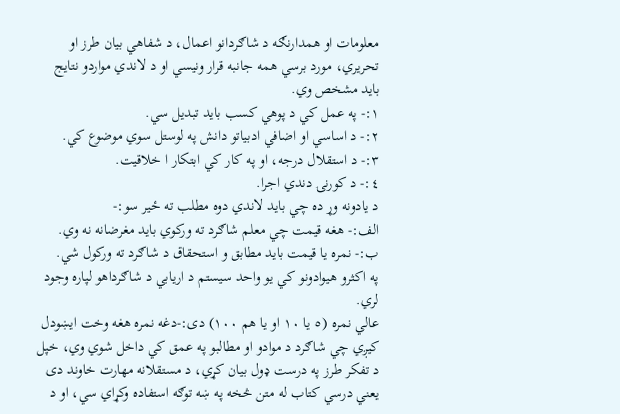معلومات او همدارنګه د شاګردانو اعمال، د شفاهي بيان طرز او تحريري، مورد برسي همه جانبه قرار ونيسي او د لاندي مواردو نتايج بايد مشخص وي.
١:- په عمل کي د پوهي کسب بايد تبديل سي.
٢:- د اساسي او اضافي ادبياتو دانش په لوستل سوي موضوع کي.
٣:- د استقلال درجه، او په کار کي ابتکار ا خلاقيت.
٤:- د کورنۍ دندي اجرا.
د يادونه وړ ده چي بايد لاندي دوه مطلب ته ځير سو:-
الف:- هغه قيمت چي معلم شاګرد ته ورکوي بايد مغرضانه نه وي.
ب:- نمره يا قيمت بايد مطابق و استحقاق د شاګرد ته ورکول شي.
په اکثرو هيوادونو کي يو واحد سيستم د اريابي د شاګرداهو لپاره وجود لري.
عالي نمره (٥ يا ١٠ او يا هم ١٠٠) دى:-دغه نمره هغه وخت ايښودل کيږي چي شاګرد د موادو او مطالبو په عمق کي داخل شوي وي، خپل د تفکر طرز په درست ډول بيان کړي، د مستقلانه مهارت خاوند دى يعني درسي کتاب له متن څخه په ښه توګه استفاده وکړاي سي، او د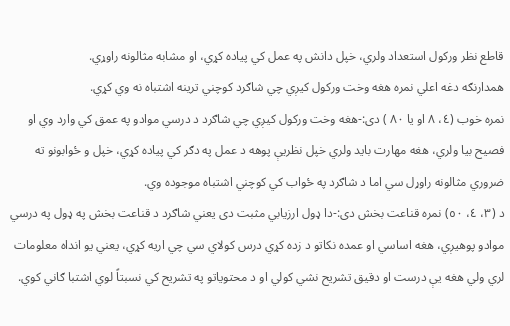قاطع نظر ورکول استعداد ولري، خپل دانش په عمل کي پياده کړي، او مشابه مثالونه راوړي.
همدارنګه دغه اعلي نمره هغه وخت ورکول کيږي چي شاګرد کوچني ترينه اشتباه نه وي کړي.
نمره خوب (٤، ٨ او يا ٨٠ ) دى:-هغه وخت ورکول کيږي چي شاګرد د درسي موادو په عمق کي وارد وي او فصيح بيا ولري، هغه مهارت بايد ولري خپل نظريې پوهه د عمل په دګر کي پياده کړي، خپل و ځوابونو ته ضروري مثالونه راوړل سي اما د شاګرد په ځواب کي کوچني اشتباه موجوده وي.
د (٣، ٤، ٥٠) نمره قناعت بخش دى:-دا ډول ارزيابي مثبت دى يعني شاګرد د قناعت بخش په ډول په درسي موادو پوهيږي، هغه اساسي او عمده نکاتو د زده کړي درس کولاي سي چي اريه کړي، يعني يو انداه معلومات لري ولي هغه يې درست او دقيق تشريح نشي کولي او د محتوياتو په تشريح کي نسبتاً لوي اشتبا ګاني کوي.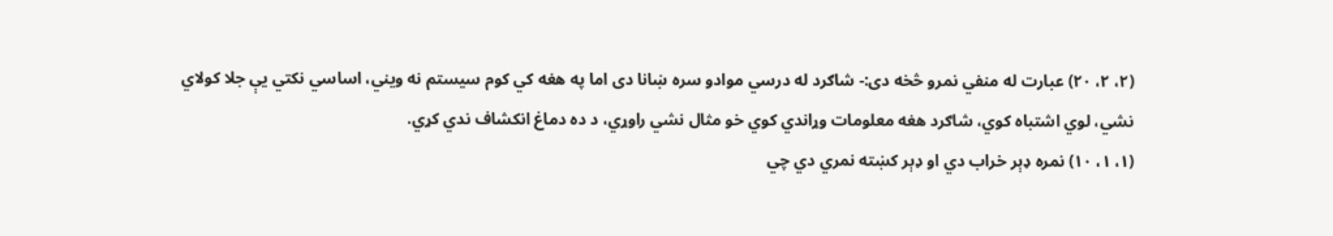(٢، ٢، ٢٠) عبارت له منفي نمرو څخه دى:- شاګرد له درسي موادو سره ښانا دى اما په هغه کي کوم سيستم نه ويني، اساسي نکتي يې جلا کولاي نشي، لوي اشتباه کوي، شاګرد هغه معلومات وړاندي کوي خو مثال نشي راوړي، د ده دماغ انکشاف ندي کړي.
(١، ١، ١٠) نمره ډېر خراب دي او ډېر کښته نمري دي چي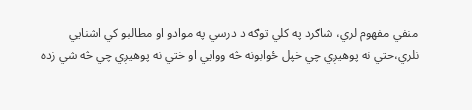منفي مفهوم لري، شاګرد په کلي توګه د درسي په موادو او مطالبو کي اشنايي نلري،حتي نه پوهيږي چي خپل ځوابونه څه ووايي او ختي نه پوهيږي چي څه شي زده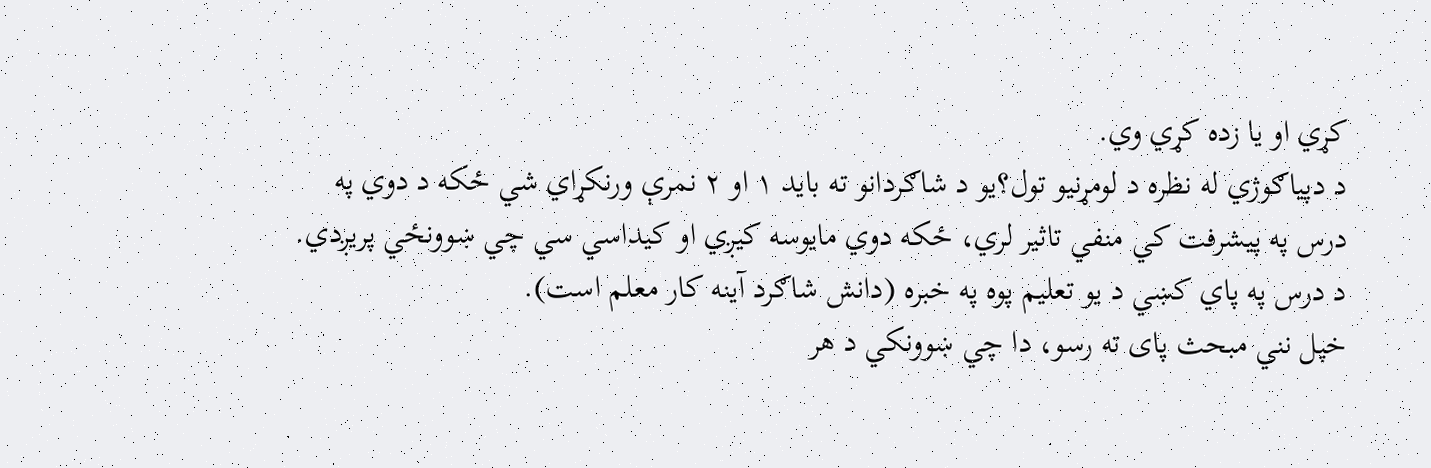کړي او يا زده کړي وي.
د دپياګوژي له نظره د لومړنيو تول؟يو د شاګردانو ته بايد ١ او ٢ نمرې ورنکړاي شي ځکه د دوي په درس په پيشرفت کي منفي تاثير لري، ځکه دوي مايوسه کيږي او کيداسي سي چي ښوونځي پريږدي.
د درس په پاي کښي د يو تعليم پوه په خبره (دانش شاګرد آينه کار معلم است).
خپل نني مبحث پاى ته رسو، دا چي ښوونکي د هر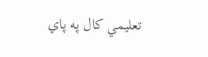تعليمي کال په پاي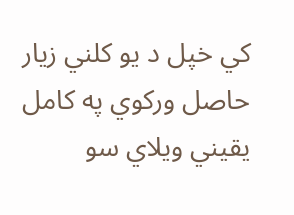کي خپل د يو کلني زيار حاصل ورکوي په کامل يقيني ويلاي سو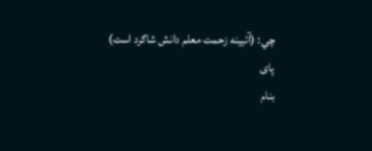چي: (آئيينه زحمت معلم دانش شاګرد است)
پاى
بنام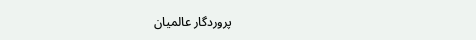پروردگار عالمیان